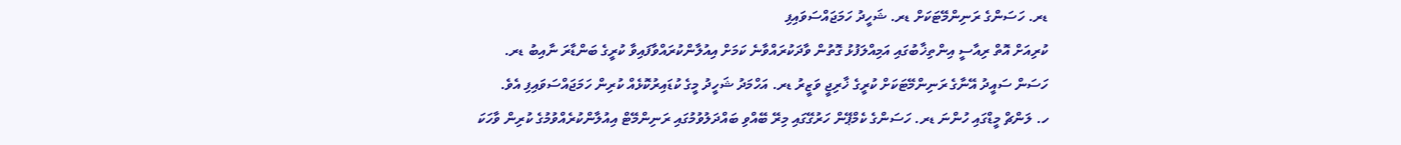ޑރ. ހަސަންގެ ރަނިންމޭޓަކަށް ޑރ. ޝަހީދު ހަމަޖައްސަވައިފި
ކުރިއަށް އޮތް ރިއާސީ އިންތިޚާބުގައި އަމިއްލަފުޅު ގޮތުން ވާދަކުރައްވާނެ ކަމަށް އިއުލާންކުރައްވާފައިވާ ކުރީގެ ބަންޑާރަ ނާއިބު ޑރ. ހަސަން ސައީދު އޭނާގެ ރަނިންމޭޓަކަށް ކުރީގެ ޚާރިޖީ ވަޒީރު ޑރ. އަހްމަދު ޝަހީދު މީގެ ކުޑައިރުކޮޅެއް ކުރިން ހަމަޖައްސަވައިފި އެވެ.
ހ. ލަންޗް މީޑްގައި ހުންނަ ޑރ. ހަސަންގެ ކެމްޕޭން ހަރުގޭގައި މިރޭ ބޭއްވި ބައްދަލުވުމުގައި ރަނިންމޭޓް އިއުލާންކުރެއްވުމުގެ ކުރިން ވާހަކަ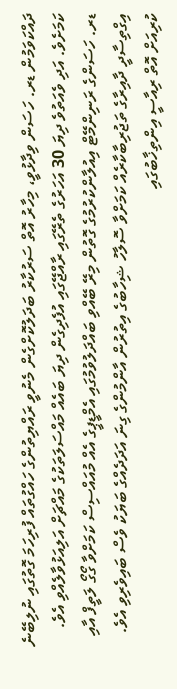ދައްކަވަމުން ޑރ. ހަސަން ވިދާޅުވީ، މިހާރު އޮތް ސަރުކާރު ބަދަލުކޮށްގެން މެނުވީ ރައްޔިތުންގެ ހައްގުތައް ފުރިހަމަ ގޮތުގައި ނުލިބޭނެ ކަމަށެވެ. އަދި ވެއަތުވެ ދިޔަ 30 އަހަރުގެ ތެރޭގައި ރާއްޖޭގައި އުފެދިގެން ދިޔަ ބައެއް މައްސަލަތަކުގެ މައްޗަށް އަލިއަޅުވާލެއްވި އެވެ.
ޑރ. ހަސަންގެ ރަނިންމޭޓް އިއުލާންކުރުމުގެ ގޮތުން މިރޭ ބޭއްވި ބައްދަލުވުމުގައި އެމްޑީޕީގެ އެއް މުއައްސިސް ކަމަށްވާ ގޯގޯ ލަތީފް އާއި އިގްތިސާދީ ދާއިރާގެ ތަޖުރިބާކާރެއް ކަމަށްވާ ސޮލާހު ޝިހާބުގެ އިތުރުން އާންމުންގެ ގިނަ އަދަދެއްގެ ބަޔަކު ވެސް ބައިވެރިވި އެވެ.
ކުރިއަށް އޮތް ރިއާސީ އިންތިޚާބުގައި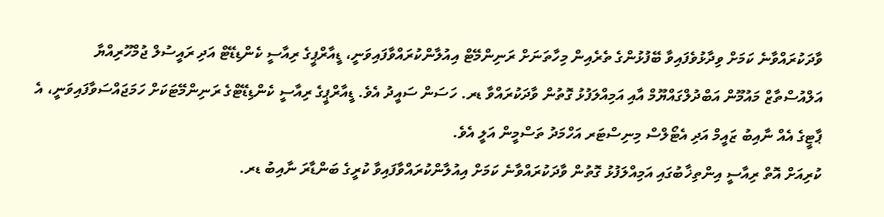ވާދަކުރައްވާނެ ކަމަށް ވިދާޅުވެފައިވާ ބޭފުޅުންގެ ތެރެއިން މިހާތަނަށް ރަނިންމޭޓް އިއުލާންކުރައްވާފައިވަނީ، ޑީއާރްޕީގެ ރިއާސީ ކެންޑިޑޭޓް އަދި ރައީސުލް ޖުމްހޫރިއްޔާ އަލްއުސްތާޒް މައުމޫން އަބްދުލްގައްޔޫމް އާއި އަމިއްލަފުޅު ގޮތުން ވާދަކުރައްވާ ޑރ. ހަސަން ސައީދު އެވެ. ޑީއާރްޕީގެ ރިއާސީ ކެންޑިޑޭޓްގެ ރަނިންމޭޓަކަށް ހަމަޖައްސަވާފައިވަނީ، އެ ޕާޓީގެ އެއް ނާއިބު ޒައީމް އަދި އެޓޯލްސް މިނިސްޓަރ އަހްމަދު ތަސްމީން އަލީ އެވެ.
ކުރިއަށް އޮތް ރިއާސީ އިންތިޚާބުގައި އަމިއްލަފުޅު ގޮތުން ވާދަކުރައްވާނެ ކަމަށް އިއުލާންކުރައްވާފައިވާ ކުރީގެ ބަންޑާރަ ނާއިބު ޑރ.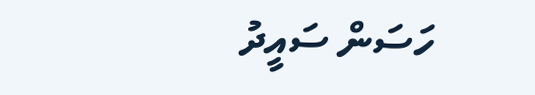ހަސަން ސައީދު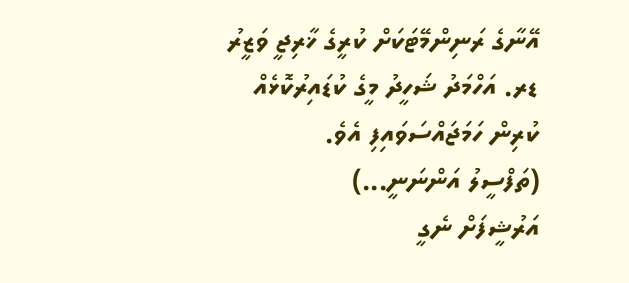އޭނާގެ ރަނިންމޭޓަކަށް ކުރީގެ ޚާރިޖީ ވަޒީރު ޑރ. އަހްމަދު ޝަހީދު މީގެ ކުޑައިރުކޮޅެއް ކުރިން ހަމަޖައްސަވައިފި އެވެ.
(ތަފްސީލު އަންނަނީ...)
އަރުޝީފަށް ނެގީ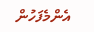އެންމެފަހުން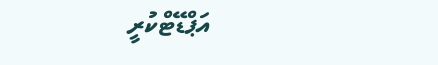އަޕްޑޭޓްކުރީ